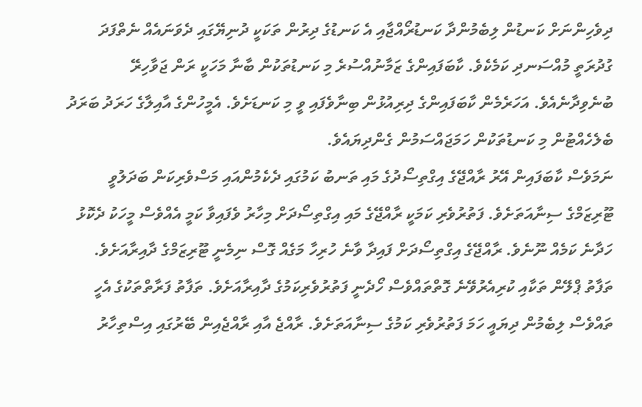ދިވެހިންނަށް ކަނޑުން ލިބެމުންދާ ކަނޑުރޯއްޖާއި އެ ކަނޑުގެ ދިރުން ތަކަކީ ދުނިޔޭގައި ދެވަނައެއް ނެތްފަދަ ގުދުރަތީ މުއްސަނދި ކަމެކެވެ. ކާބަފައިންގެ ޒަމާނުއްސުރެ މި ކަނޑުތަކުން ބާނާ މަހަކީ ރަން ޖަވާހިރޭ ބުނެވިދާނެއެވެ. އަހަރެމެން ކާބަފައިންގެ ދިރިއުޅުން ބިނާވެފައި ވީ މި ކަނޑަށެވެ. އެމީހުންގެ އާއިލާގެ ހަރަދު ބަރަދު ބެލެހެއްޓުން މި ކަނޑުތަކުން ހަމަޖައްސަމުން ގެންދިޔައެވެ.
ނަމަވެސް ކާބަފައިން އޭރު ރާއްޖޭގެ އިގްތިސޯދުގެ މައި ތަނބު ކަމުގައި ދެކެމުންއައި މަސްވެރިކަން ބަދަލުވީ ޓޫރިޒަމްގެ ސިނާއަތަށެވެ. ފަތުރުވެރި ކަމަކީ ރާއްޖޭގެ މައި އިގްތިސޯދަށް މިހާރު ވެފައިވާ ކަމީ އެއްވެސް މީހަކު ދެކޮޅު ހަދާނެ ކަމެއް ނޫނެވެ. ރާއްޖޭގެ އިގްތިސޯދަށް ފައިދާ ވާނެ ހުރިހާ މަގެއް ގޮސް ނިމެނީ ޓޫރިޒަމްގެ ދާއިރާއަށެވެ. ތަފާތު ޕްލޭން ތަކާއި ކުރިއެރުވޭނެ ގޮތްތައްވެސް ހޯދެނީ ފަތުރުވެރިކަމުގެ ދާއިރާއަށެވެ. ތަފާތު ފަރާތްތަކުގެ އެހީ ތައްވެސް ލިބެމުން ދިޔައީ ހަމަ ފަތުރުވެރި ކަމުގެ ސިނާއަތަށެވެ. ރާއްޖެ އާއި ރާއްޖެއިން ބޭރުގައި އިސްތިހާރު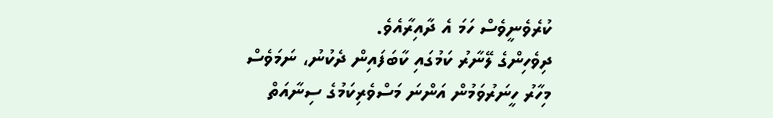ކުރެވެނީވެސް ހަމަ އެ ދާއިރާއެވެ.
ދިވެހިންގެ ލޭނާރު ކަމުގައި ކާބަފައިން ދެކުނު، ނަމަވެސް މިހާރު ހީނަރުވަމުން އަންނަ މަސްވެރިކަމުގެ ސިނާއަތް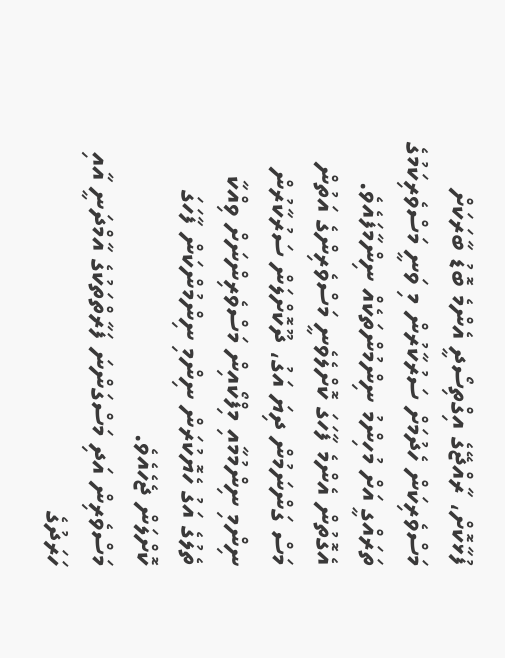ފުޅާކޮށް، ރާއްޖޭގެ އިގްތިސޯދީ އެންމެ ބޮޑު ބާރަކަށް މަސްވެރިކަން ހެދުމަށް ސަރުކާރުން މި ވަނީ މަސްވެރިކަމުގެ ތަރައްގީ އަށް މުހިންމު ނިންމުންތަކެއް ނިންމާފައެވެ. އެގޮތުން އެންމެ ފާހަގަ ކޮށްލެވެނީ މަސްވެރިންގެ އަތުން މަސް ގަންނަމުން ދިޔަ އަގު، ދޫކޮށްލަން ސަރުކާރުން ނިންމި ނިންމުމާއި މިފްކޯއިން މަސްވެރިންނަށް ވިއްކާ ތެލުގެ އަގު ހެޔޮކުރަން ނިންމި ނިންމުންކަން ފާހަގަ ކޮށްލަން ޖެހެއެވެ.
މަސްވެރިން އަދި މަސްގަންނަ ފަރާތްތަކުގެ އާމްދަނީ އާއި ހަރަދުގެ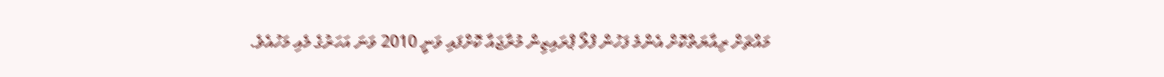މައްޗަށް ރިއާޔަތްކޮށް އެންމެ ފަހުން ފްލޯ ޕްރައިޒިން މުރާޖައާ ކޮށްފައި ވަނީ 2010 ވަނަ އަހަރުގެ މެއި މަހުއެވެ.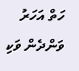ހަތް އަހަރު ވަންދެން ވަކި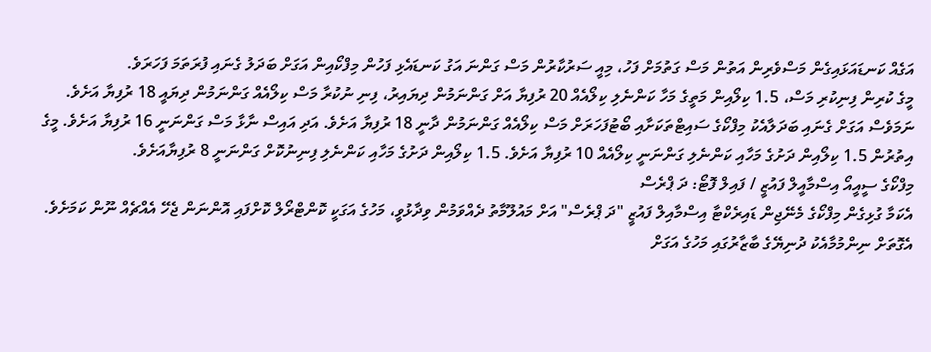އަގެއް ކަނޑައަޅައިގެން މަސްވެރިން އަތުން މަސް ގަތުމަށް ފަހު، މިއީ ސަރުކާރުން މަސް ގަންނަ އަގު ކަނޑައެޅި ފަހުން މިފްކޯއިން އަގަށް ބަދަލު ގެނައި ފުރަތަމަ ފަހަރަވެ.
މީގެ ކުރިން ފިނިކުރި މަސް، 1.5 ކިލޯއިން މަތީގެ މަހާ ކަންނެލި ކިލޯއެއް 20 ރުފިޔާ އަށް ގަންނަމުން ދިޔައިރު، ފިނި ނުކުރާ މަސް ކިލޯއެއް ގަންނަމުން ދިޔައީ 18 ރުފިޔާ އަށެވެ. ނަމަވެސް އަގަށް ގެނައި ބަދަލާއެކު މިފްކޯގެ ސައިޓްތަކަށާއި ބޯޓުފަހަރަށް މަސް ކިލޯއެއް ގަންނަމުން ދާނީ 18 ރުފިޔާ އަށެވެ. އަދި އައިސް ނާޅާ މަސް ގަންނަނީ 16 ރުފިޔާ އަށެވެ. މީގެ އިތުރުން 1.5 ކިލޯއިން ދަށުގެ މަހާއި ކަންނެލި ގަންނަނީ ކިލޯއެއް 10 ރުފިޔާ އަށެވެ. 1.5 ކިލޯއިން ދަށުގެ މަހާއި ކަންނެލި ފިނިނުކޮށް ގަންނަނީ 8 ރުފިޔާއަށެވެ.
މިފްކޯގެ ސީއީއޯ އިސްމާއީލް ފައުޒީ / ފައިލް ފޮޓޯ: ދަ ޕްރެސް
އެކަމާ ގުޅިގެން މިފްކޯގެ މެނޭޖިން ޑައިރެކްޓާ އިސްމާއިލް ފައުޒީ "ދަ ޕްރެސް" އަށް މައުލޫމާތު ދެއްވަމުން ވިދާޅުވީ، މަހުގެ އަގަކީ ކޮންޓްރޯލް ކޮށްފައި އޮންނަން ޖެހޭ އެއްޗެއް ނޫން ކަމަށެވެ. އެގޮތަށް ނިންމުމާއެކު ދުނިޔޭގެ ބާޒާރުގައި މަހުގެ އަގަށް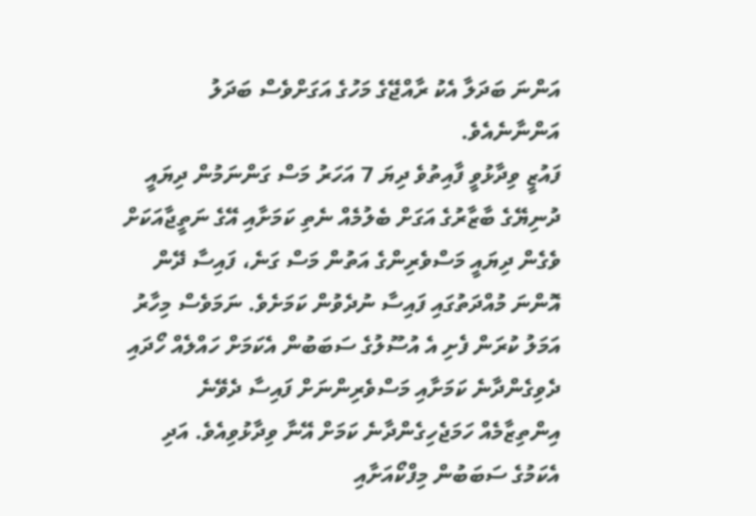އަންނަ ބަދަލާ އެކު ރާއްޖޭގެ މަހުގެ އަގަށްވެސް ބަދަލު އަންނާނެއެވެ.
ފައުޒީ ވިދާޅުވީ ފާއިތުވެ ދިޔަ 7 އަހަރު މަސް ގަންނަމުން ދިޔައީ ދުނިޔޭގެ ބާޒާރުގެ އަގަށް ބެލުމެއް ނެތި ކަމަށާއި އޭގެ ނަތީޖާއަކަށް ވެގެން ދިޔައީ މަސްވެރިންގެ އަތުން މަސް ގަނެ، ފައިސާ ދޭން އޮންނަ މުއްދަތުގައި ފައިސާ ނުދެވުން ކަމަށެވެ. ނަމަވެސް މިހާރު އަމަލު ކުރަން ފެށި އެ އުސޫލުގެ ސަބަބުން އެކަމަށް ހައްލެއް ހޯދައި ދެވިގެންދާނެ ކަމަށާއި މަސްވެރިންނަށް ފައިސާ ދެވޭނެ އިންތިޒާމެއް ހަމަޖެހިގެންދާނެ ކަމަށް އޭނާ ވިދާޅުވިއެވެ. އަދި އެކަމުގެ ސަބަބުން މިފްކޯއަށާއި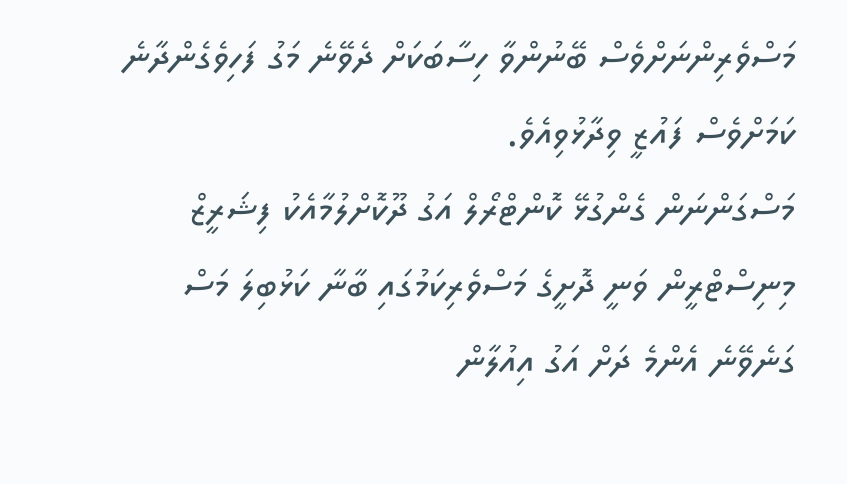މަސްވެރިންނަށްވެސް ބޭނުންވާ ހިސާބަކަށް ދެވޭނެ މަގު ފަހިވެގެންދާނެ ކަމަށްވެސް ފައުޒީ ވިދާޅުވިއެވެ.
މަސްގަންނަން ގެންގުޅޭ ކޮންޓްރޯލް އަގު ދޫކޮށްލުމާއެކު ފިޝަރީޒް މިނިސްޓްރީން ވަނީ ދޮށީގެ މަސްވެރިކަމުގައި ބާނާ ކަޅުބިލަ މަސް ގަނެވޭނެ އެންމެ ދަށް އަގު އިއުލާން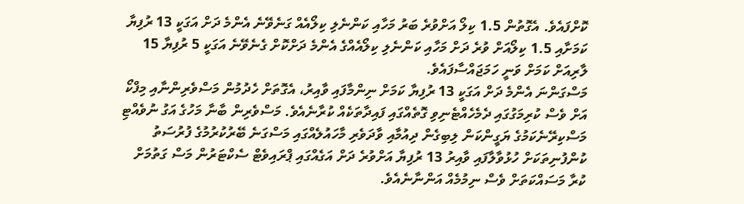ކޮށްފައެވެ. އެގޮތުން 1.5 ކިލޯ އަށްވުރެ ބަރު މަހާއި ކަންނެލި ކިލޯއެއް ގަނެވޭނެ އެންމެ ދަށް އަގަކީ 13 ރުފިޔާ ކަމަށާއި 1.5 ކިލޯއަށް ވުރެ ދަށް މަހާއި ކަންނެލި ކިލޯއެއްގެ އެންމެ ދަށްކޮށް ގެނެވޭނެ އަގަކީ 5 ރުފިޔާ 15 ލާރިއަށް ކަމަށް ވަނީ ހަމަޖައްސާފައެވެ.
މަސްގަންނަ އެންމެ ދަށް އަގަކީ 13 ރުފިޔާ ކަމަށް ނިންމާފައި ވާއިރު، އެގޮތަށް ހެދުމުން މަސްވެރިންނާއި މިފްކޯ އަށް ވެސް ކުރިމަގުގައި ދެމެހެއްޓެނިވި ގޮތެއްގައި ފައިދާތަކެއް ކުރާނެއެވެ. މަސްވެރިން ބާނާ މަހުގެ އަގު ނުވެއްޓި މަސްކިރޭނެކަމުގެ ޔަގީންކަން ލިބިގެން ދިއުމާއި ވާދަވެރި މާހައުލެއްގައި މަސްގަނެ ބޭރުކުރުމުގެ ފުރުސަތު ކުންފުނިތަކަށް ހުޅުވާލާފައި ވާއިރު 13 ރުފިޔާ އަށްވުރެ ދަށް އަގެއްގައި ޕްރައިވެޓް ސެކްޓަރުން މަސް ގަތުމަށް ކުރާ މަސައްކަތަށް ވެސް ނިމުމެއް އަންނާނެއެވެ.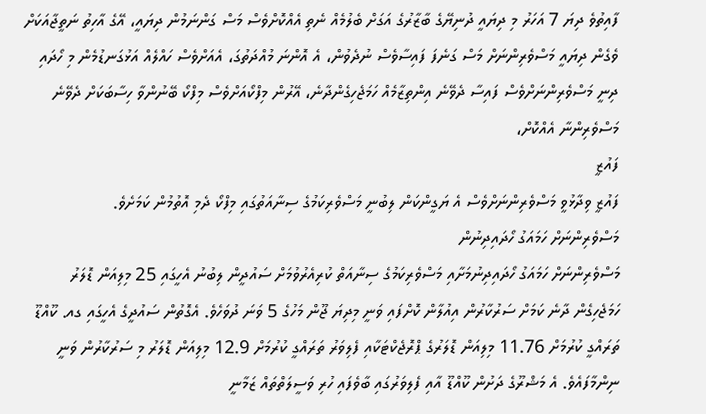ފާއިތުވެ ދިޔަ 7 އަހަރު މި ދިޔައީ ދުނިޔޭގެ ބާޒާރުގެ އަގަށް ބެލުމެއް ނެތި އެއްކޮށްވެސް މަސް ގަންނަމުން ދިޔައީ، އޭގެ އާހިތު ނަތީޖާއަކަށް ވެގެން ދިޔައީ މަސްވެރިންނަށް މަސް ގަނެފަ ފައިސާވެސް ނުދެވުން، އެ އޮންނަ މުއްދަތުގަ، އެއަށްވެސް ހައްލެއް އަޅުގަނޑުމެން މި ހޯދައި ދިނީ މަސްވެރިންނަށްވެސް ފައިސާ ދެވޭނެ އިންތިޒާމެއް ހަމަޖެހިގެންދާނެ، އޭރުން މިފްކޯއަށްވެސް މިފްކޯ ބޭނުންވާ ހިސާބަކަށް ދެވޭނެ މަސްވެރިންނާ އެއްކޮށް،
ފައުޒީ
ފައުޒީ ވިދާޅުވީ މަސްވެރިންނަށްވެސް އެ ޔަގީންކަން ލިބުނީ މަސްވެރިކަމުގެ ސިނާއަތުގައި މިފްކޯ ދެމި އޮތުމުން ކަމަށެވެ.
މަސްވެރިންނަށް ހަމައަގު ހޯދައިދިނުން
މަސްވެރިންނަށް ހަމައަގު ހޯދައިދިނުމަށާއި މަސްވެރިކަމުގެ ސިނާއަތް ކުރިއެރުވުމަށް ސައުދީން ލިބުނު އެހީގައި 25 މިލިއަން ޑޮލަރު ހަމަޖެހިގެން ދާނެ ކަމަށް ސަރުކާރުން އިއުލާން ކޮށްފައި ވަނީ މިދިޔަ ޖޫން މަހުގެ 5 ވަނަ ދުވަހެވެ. އެގޮތުން ސައުދީގެ އެހީގައި ގއ. ކޫއްޑޫ ތަރައްގީ ކުރުމަށް 11.76 މިލިއަން ޑޮލަރުގެ ޕްރޮޖެކްޓަކާއި ފެލިވަރު ތަރައްގީ ކުރުމަށް 12.9 މިލިއަން ޑޮލަރު މި ސަރުކާރުން ވަނީ ނިންމާފައެވެ. އެ މަޝްރޫގެ ދަށުން ކޫއްޑޫ އާއި ފެލިވަރުގައި ބާވެފައި ހުރި ވަސީލަތްތައް ޒަމާނީ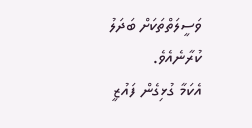ވަސީލަތްތަކަށް ބަދަލު ކުރާނެއެވެ.
އެކަމާ ގުޅިގެން ފައުޒީ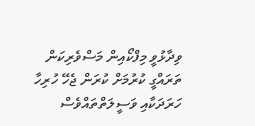ވިދާޅުވީ މިފްކޯއިން މަސްވެރިކަން ތަރައްގީ ކުރުމަށް ކުރަން ޖެހޭ ހުރިހާ ހަރަދަކާއި ވަސީލަތްތައްވެސް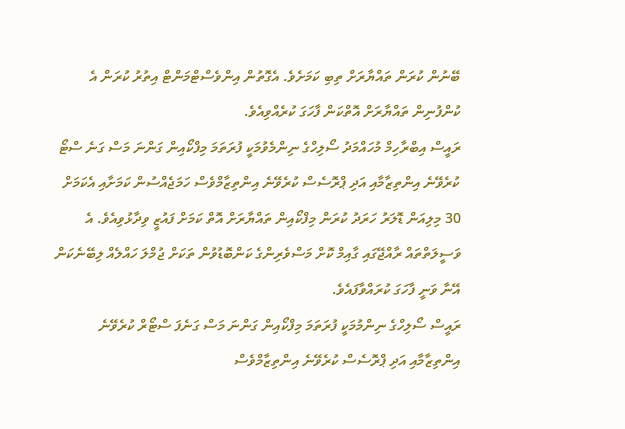ބޭނުން ކުރަން ތައްޔާރަށް ތިބި ކަމަށެވެ. އެގޮތުން އިންވެސްޓްމަންޓް އިތުރު ކުރަން އެ ކުންފުނިން ތައްޔާރަށް އޮތްކަން ފާހަގަ ކުރެއްވިއެވެ.
ރައީސް އިބްރާހިމް މުހައްމަދު ސޯލިހްގެ ނިންމެވުމަކީ ފުރަތަމަ މިފްކޯއިން ގަންނަ މަސް ގަނެ ސްޓޯ ކުރެވޭނެ އިންތިޒާމާއި އަދި ޕްރޮސެސް ކުރެވޭނެ އިންތިޒާމްވެސް ހަމަޖެއްސުން ކަމަށާއި އެކަމަށް 30 މިލިއަން ޑޮލަރު ހަރަދު ކުރަން މިފްކޯއިން ތައްޔާރަށް އޮތް ކަމަށް ފައުޒީ ވިދާޅުވިއެވެ. އެ ވަސީލަތްތައް ރާއްޖޭގައި ގާއިމް ކޮށް މަސްވެރިންގެ ކަންބޮޑުވުން ތަކަށް ޖުމްލަ ހައްލެއް ލިބޭނެކަން އޭނާ ވަނީ ފާހަގަ ކުރައްވާފައެވެ.
ރައީސް ސޯލިހްގެ ނިންމުމަކީ ފުރަތަމަ މިފްކޯއިން ގަންނަ މަސް ގަނެފަ ސްޓޯރް ކުރެވޭނެ އިންތިޒާމާއި އަދި ޕްރޮސެސް ކުރެވޭނެ އިންތިޒާމްވެސް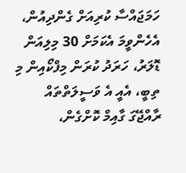ހަމަޖައްސާ ކުރިއަށް ގެންދިއުން، އެހެންވީމަ އެކަމަށް 30 މިލިއަން ޑޮލަރު، ހަރަދު ކުރަން މިފްކޯއިން މި ތިބީ، އެއީ އެ ވަސީލަތްތައް ރާއްޖޭގަ ގާއިމް ކޮށްގެން،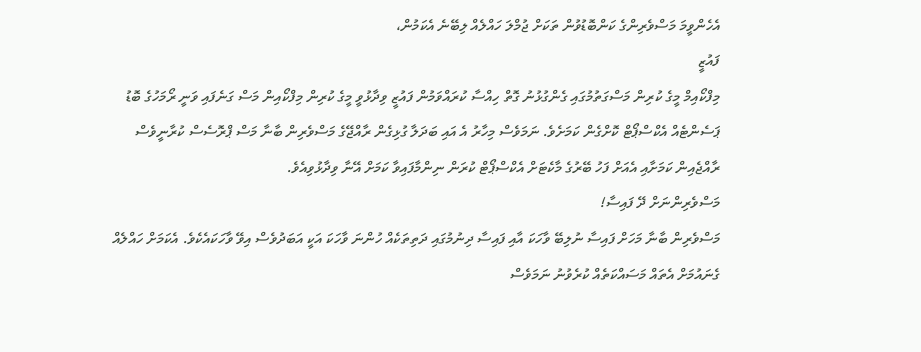އެހެންވީމަ މަސްވެރިންގެ ކަންބޮޑުވުން ތަކަށް ޖުމްލަ ހައްލެއް ލިބޭނެ އެކަމުން،
ފައުޒީ
މިފްކޯއިމް މީގެ ކުރިން މަސްގަތުމުގައި ގެންގުޅުނު ގޮތް ހިއްސާ ކުރައްވަމުން ފައުޒީ ވިދާޅުވީ މީގެ ކުރިން މިފްކޯއިން މަސް ގަނެފައި ވަނީ ރޯމަހުގެ ބޮޑު ޕަސެންޓެއް އެކްސްޕޯޓް ކޮށްގެން ކަމަށެވެ. ނަމަވެސް މިހާރު އެ އައި ބަދަލާ ގުޅިގެން ރާއްޖޭގެ މަސްވެރިން ބާނާ މަސް ޕްރޮސެސް ކުރާނީވެސް ރާއްޖެއިން ކަމަށާއި އެއަށް ފަހު ބޭރުގެ މާކެޓަށް އެކްސްޕޯޓް ކުރަން ނިންމާފައިވާ ކަމަށް އޭނާ ވިދާޅުވިއެވެ.
މަސްވެރިންނަށް ދޭ ފައިސާ!
މަސްވެރިން ބާނާ މަހަށް ފައިސާ ނުލިބޭ ވާހަކަ އާއި ފައިސާ ދިނުމުގައި ދަތިތަކެއް ހުންނަ ވާހަކަ އަކީ އަބަދުވެސް އިވޭ ވާހަކައެކެވެ. އެކަމަށް ހައްލެއް ގެނައުމަށް އެތައް މަސައްކަތެއް ކުރެވުނު ނަމަވެސް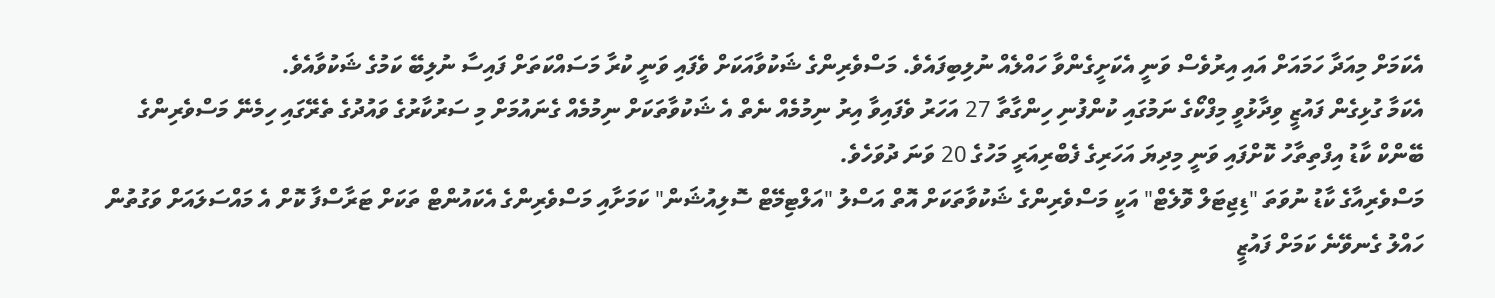އެކަމަށް މިއަދާ ހަމައަށް އައި އިރުވެސް ވަނީ އެކަށީގެންވާ ހައްލެއް ނުލިބިފައެވެ. މަސްވެރިންގެ ޝަކުވާއަކަށް ވެފައި ވަނީ ކުރާ މަސައްކަތަށް ފައިސާ ނުލިބޭ ކަމުގެ ޝަކުވާއެވެ.
އެކަމާ ގުޅިގެން ފައުޒީ ވިދާޅުވީ މިފްކޯގެ ނަމުގައި ކުންފުނި ހިންގާތާ 27 އަހަރު ވެފައިވާ އިރު ނިމުމެއް ނެތް އެ ޝަކުވާތަކަށް ނިމުމެއް ގެނައުމަށް މި ސަރުކާރުގެ ވައުދުގެ ތެރޭގައި ހިމެނޭ މަސްވެރިންގެ ބޭންކް ކާޑު އިފްތިތާހު ކޮށްފައި ވަނީ މިދިޔަ އަހަރިގެ ފެބްރިއަރީ މަހުގެ 20 ވަނަ ދުވަހެވެ.
މަސްވެރިއާގެ ކާޑު ނުވަތަ "ޑިޖިޓަލް ވޮލެޓް" އަކީ މަސްވެރިންގެ ޝަކުވާތަކަށް އޮތް އަސްލު "އަލްޓިމޭޓް ސޮލިއުޝަން" ކަމަށާއި މަސްވެރިންގެ އެކައުންޓް ތަކަށް ޓަރާސްފާ ކޮށް އެ މައްސަލައަށް ވަގުތުން ހައްލު ގެނވޭނެ ކަމަށް ފައުޒީ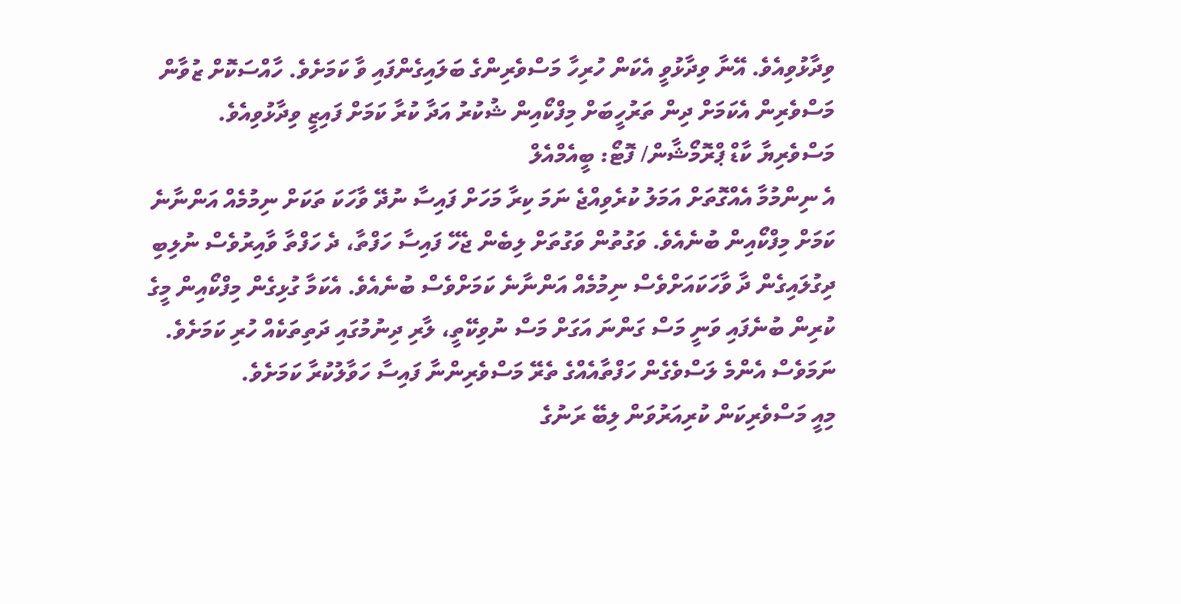ވިދާޅުވިއެވެ. އޭނާ ވިދާޅުވީ އެކަން ހުރިހާ މަސްވެރިންގެ ބަލައިގެންފައި ވާ ކަމަށެވެ. ހާއްސަކޮށް ޒުވާން މަސްވެރިން އެކަމަށް ދިން ތަރުހީބަށް މިފްކޯއިން ޝުކުރު އަދާ ކުރާ ކަމަށް ފައިޒީ ވިދާޅުވިއެވެ.
މަސްވެރިޔާ ކާޑް ޕްރޮމޯޝާން/ ފޮޓޯ: ބީއެމްއެލް
އެ ނިންމުމާ އެއްގޮތަށް އަމަލު ކުރެވިއްޖެ ނަމަ ކިރާ މަހަށް ފައިސާ ނުދޭ ވާހަކަ ތަކަށް ނިމުމެއް އަންނާނެ ކަމަށް މިފްކޯއިން ބުނެއެވެ. ވަގުތުން ވަގުތަށް ލިބެން ޖެހޭ ފައިސާ ހަފްތާ، ދެ ހަފްތާ ވާއިރުވެސް ނުލިބި ދިގުލައިގެން ދާ ވާހަކައަށްވެސް ނިމުމެއް އަންނާނެ ކަމަށްވެސް ބުނެއެވެ. އެކަމާ ގުޅިގެން މިފްކޯއިން މީގެ ކުރިން ބުނެފައި ވަނީ މަސް ގަންނަ އަގަށް މަސް ނުވިކޭތީ، ލާރި ދިނުމުގައި ދަތިތަކެއް ހުރި ކަމަށެވެ. ނަމަވެސް އެންމެ ލަސްވެގެން ހަފްތާއެއްގެ ތެރޭ މަސްވެރިންނާ ފައިސާ ހަވާލުކުރާ ކަމަށެވެ.
މިއީ މަސްވެރިކަން ކުރިއަރުވަން ލިބޭ ރަނުގެ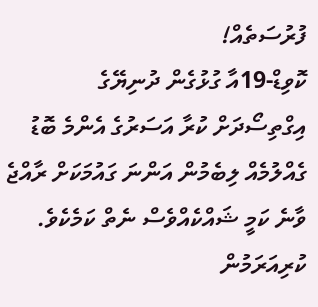ފުރުސަތެއް!
ކޮވިޑް-19އާ ގުޅުގެން ދުނިޔޭގެ އިގްތިސޯދަށް ކުރާ އަސަރުގެ އެންމެ ބޮޑު ގެއްލުމެއް ލިބެމުން އަންނަ ގައުމަކަށް ރާއްޖެ ވާނެ ކަމީ ޝައްކެއްވެސް ނެތް ކަމެކެވެ. ކުރިއަރަމުން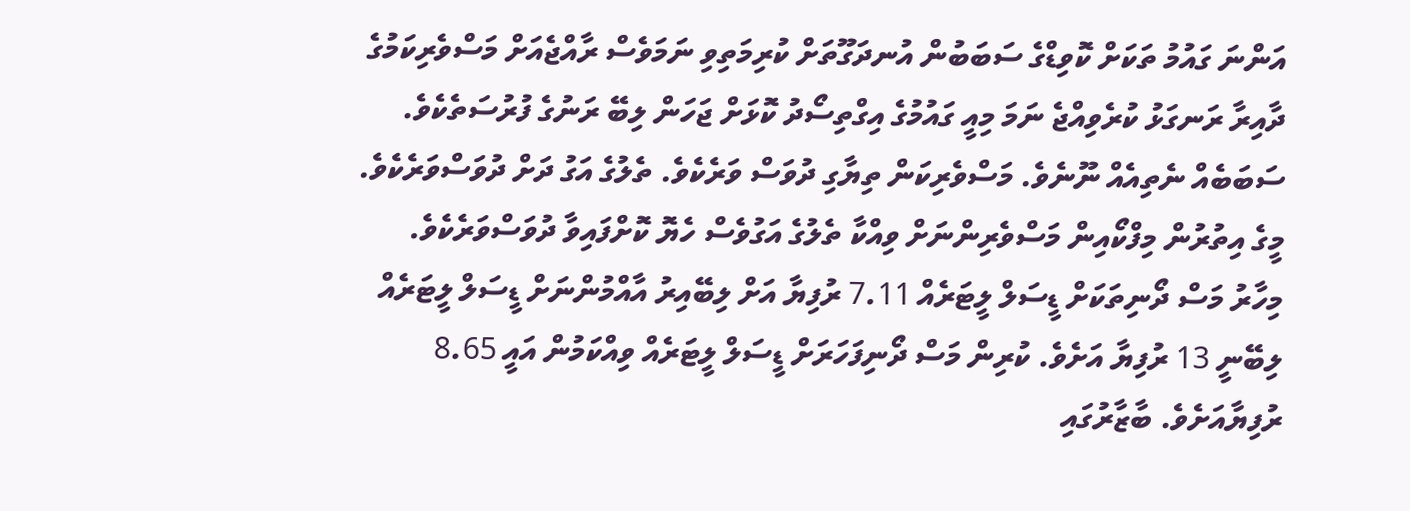އަންނަ ގައުމު ތަކަށް ކޮވިޑްގެ ސަބަބުން އުނދަގޫތަށް ކުރިމަތިވި ނަމަވެސް ރާއްޖެއަށް މަސްވެރިކަމުގެ ދާއިރާ ރަނގަޅު ކުރެވިއްޖެ ނަމަ މިއީ ގައުމުގެ އިގްތިސޯދު ކޮޅަށް ޖަހަން ލިބޭ ރަނުގެ ފުރުސަތެކެވެ. ސަބަބެއް ނެތިއެއް ނޫނެވެ. މަސްވެރިކަން ތިޔާގި ދުވަސް ވަރެކެވެ. ތެލުގެ އަގު ދަށް ދުވަސްވަރެކެވެ. މީގެ އިތުރުން މިފްކޯއިން މަސްވެރިންނަށް ވިއްކާ ތެލުގެ އަގުވެސް ހެޔޮ ކޮށްފައިވާ ދުވަސްވަރެކެވެ.
މިހާރު މަސް ދޯނިތަކަށް ޑީސަލް ލީޓަރެއް 7.11 ރުފިޔާ އަށް ލިބޭއިރު އާއްމުންނަށް ޑީސަލް ލީޓަރެއް ލިބޭނީ 13 ރުފިޔާ އަށެވެ. ކުރިން މަސް ދޯނިފަހަރަށް ޑީސަލް ލީޓަރެއް ވިއްކަމުން އައީ 8.65 ރުފިޔާއަށެވެ. ބާޒާރުގައި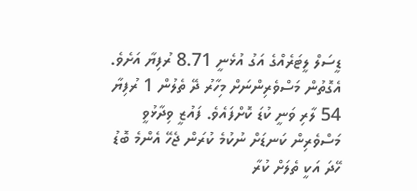ޑީސަލް ލީޓަރެއްގެ އަގު އުޅެނީ 8.71 ރުފިޔާ އަށެވެ. އެގޮތުން މަސްވެރިންނަށް މިހާރު ދޭ ތެލުން 1 ރުފިޔާ 54 ލާރި ވަނީ ކުޑަ ކޮށްފައެވެ. ފައުޒީ ވިދާޅުވީ މަސްވެރިން ކަނޑަށް ނުކުމެ ކުރަން ޖެހޭ އެންމެ ބޮޑު ހޭދަ އަކީ ތެލަށް ކުރާ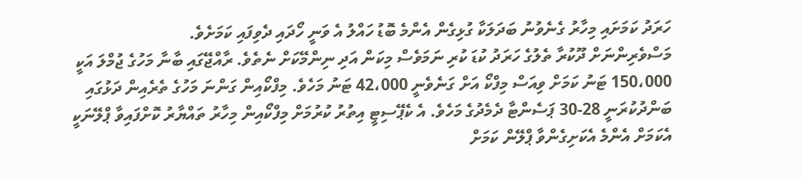ހަރަދު ކަމަށައި މިހާރު ގެނެވުނު ބަދަލަކާ ގުޅިގެން އެންމެ ބޮޑު ހައްލު އެ ވަނީ ހޯދައި ދެވިފައި ކަމަށެވެ.
މަސްވެރިންނަށް ދޫކުރާ ތެލުގެ ހަރަދު ކުޑަ ކުރި ނަމަވެސް މިކަން އަދި ނިންމޭކަށް ނެތެވެ. ރާއްޖޭގައި ބާނާ މަހުގެ ޖުމްލަ އަކީ 150،000 ޓަނު ކަމަށް ވިއަސް މިފްކޯ އަށް ގަނެވެނީ 42،000 ޓަނު މަހެވެ. މިފްކޯއިން ގަންނަ މަހުގެ ތެރެއިން ދަޅުގައި ބަންދުކުރަނީ 28-30 ޕަސެންޓާ ދެމެދުގެ މަހެވެ. އެ ކެޕޭސިޓީ އިތުރު ކުރުމަށް މިފްކޯއިން މިހާރު ތައްޔާރު ކޮށްފައިވާ ޕްލޭނަކީ އެކަމަށް އެންމެ އެކަށިގެންވާ ޕްލޭން ކަމަށް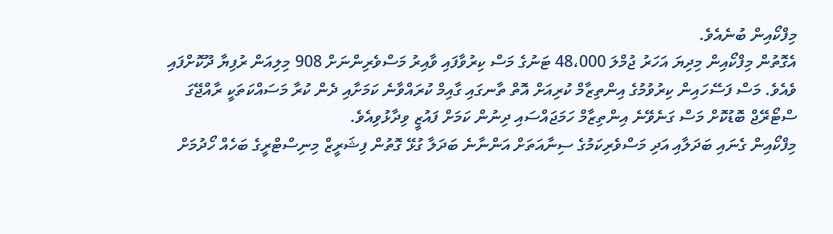މިފްކޯއިން ބުނެއެވެ.
އެގޮތުން މިފްކޯއިން މިދިޔަ އަހަރު ޖުމްލަ 48،000 ޓަނުގެ މަސް ކިރުވާފައި ވާއިރު މަސްވެރިންނަށް 908 މިލިއަން ރުފިޔާ ދޫކޮށްފައި ވެއެވެ. މަސް ފަސޭހައިން ކިރުވުމުގެ އިންތިޒާމް ކުރިއަށް އޮތް ތާނގައި ގާއިމް ކުރައްވާނެ ކަމަށާއި ދެން ކުރާ މަސައްކަތަކީ ރާއްޖޭގަ ސްޓޯރޭޖް ބޮޑުކޮށް މަސް ގަނެވޭނެ އިންތިޒާމް ހަމަޖައްސައި ދިނުން ކަމަށް ފައުޒީ ވިދާޅުވިއެވެ.
މިފްކޯއިން ގެނައި ބަދަލާއި އަދި މަސްވެރިކަމުގެ ސިނާއަތަށް އަންނާނެ ބަދަލާ ގުޅޭ ގޮތުން ފިޝަރީޒް މިނިސްޓްރީގެ ބަހެއް ހޯދުމަށް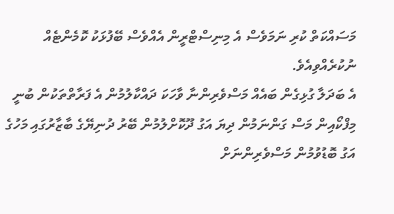މަސައްކަތް ކުރި ނަމަވެސް އެ މިނިސްޓްރީން އެއްވެސް ބޭފުޅަކު ކޮމެންޓެއް ނުކުރެއްވިއެވެ.
އެ ބަދަލާ ގުޅިގެން ބައެއް މަސްވެރިންނާ ވާހަކަ ދައްކާލުމުން އެ ފަރާތްތަކުން ބުނީ މިފްކޯއިން މަސް ގަންނަމުން ދިޔަ އަގު ދޫކޮށްލުމުން ބޭރު ދުނިޔޭގެ ބާޒާރުގައި މަހުގެ އަގު ބޮޑުވުމުން މަސްވެރިންނަށް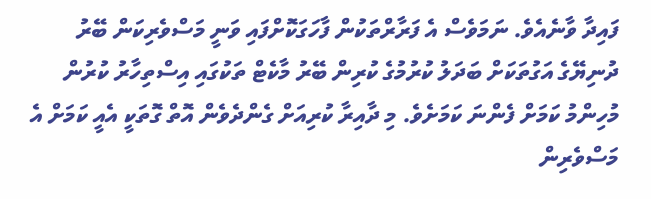ފައިދާ ވާނެއެވެ. ނަމަވެސް އެ ފަރާރްތަކުން ފާހަގަކޮށްފައި ވަނީ މަސްވެރިކަން ބޭރު ދުނިޔޭގެ އަގުތަކަށް ބަދަލު ކުރުމުގެ ކުރިން ބޭރު މާކެޓް ތަކުގައި އިސްތިހާރު ކުރުން މުހިންމު ކަމަށް ފެންނަ ކަމަށެވެ. މި ދާއިރާ ކުރިއަށް ގެންދެވެން އޮތް ގޮތަކީ އެއީ ކަމަށް އެ މަސްވެރިން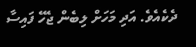ދެކެއެވެ. އަދި މަހަށް ލިބެން ޖެހޭ ފައިސާ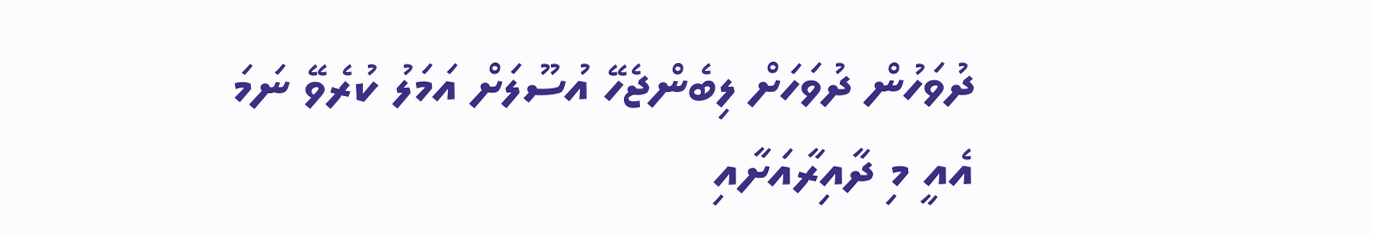ދުވަހުން ދުވަހަށް ލިބެންޖެހޭ އުސޫލަށް އަމަލު ކުރެވޭ ނަމަ އެއީ މި ދާއިރާއަށާއި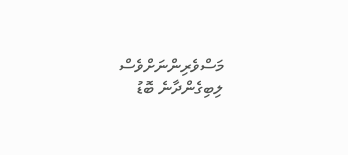މަސްވެރިންނަށްވެސް ލިބިގެންދާނެ ބޮޑު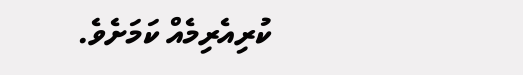ކުރިއެރިމެއް ކަމަށެވެ.